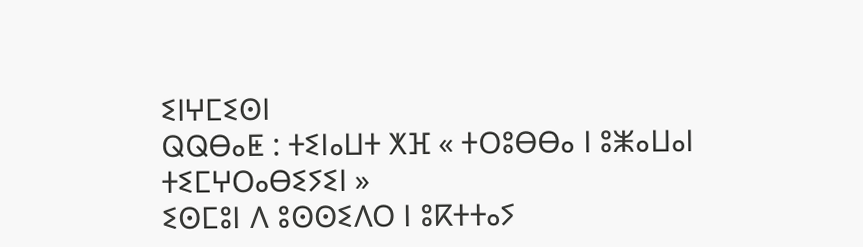ⵉⵏⵖⵎⵉⵙⵏ
ⵕⵕⴱⴰⵟ : ⵜⵉⵏⴰⵡⵜ ⵅⴼ « ⵜⵔⵓⴱⴱⴰ ⵏ ⵓⵥⴰⵡⴰⵏ ⵜⵉⵎⵖⵔⴰⴱⵉⵢⵉⵏ »
ⵉⵙⵎⵓⵏ ⴷ ⵓⵙⵙⵉⴷⵔ ⵏ ⵓⴽⵜⵜⴰⵢ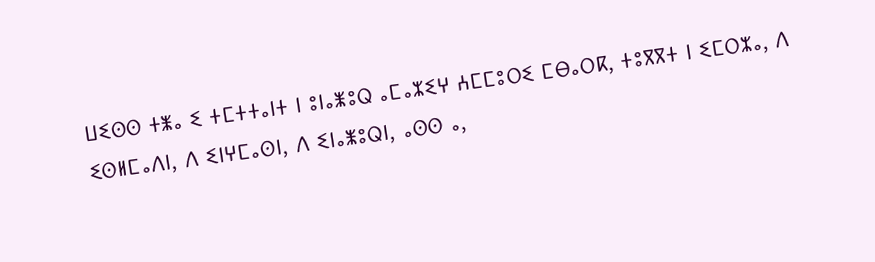ⵡⵉⵙⵙ ⵜⵥⴰ ⵉ ⵜⵎⵜⵜⴰⵏⵜ ⵏ ⵓⵏⴰⵥⵓⵕ ⴰⵎⴰⵣⵉⵖ ⵄⵎⵎⵓⵔⵉ ⵎⴱⴰⵔⴽ, ⵜⵓⴳⴳⵜ ⵏ ⵉⵎⵔⵣⴰ, ⴷ ⵉⵙⵍⵎⴰⴷⵏ, ⴷ ⵉⵏⵖⵎⴰⵙⵏ, ⴷ ⵉⵏⴰⵥⵓⵕⵏ, ⴰⵙⵙ ⴰ,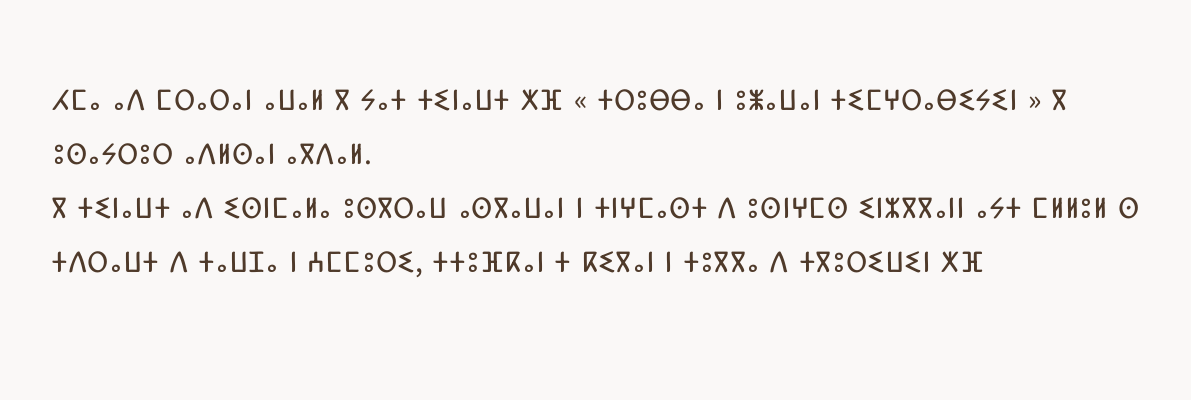ⵃⵎⴰ ⴰⴷ ⵎⵔⴰⵔⴰⵏ ⴰⵡⴰⵍ ⴳ ⵢⴰⵜ ⵜⵉⵏⴰⵡⵜ ⵅⴼ « ⵜⵔⵓⴱⴱⴰ ⵏ ⵓⵥⴰⵡⴰⵏ ⵜⵉⵎⵖⵔⴰⴱⵉⵢⵉⵏ » ⴳ ⵓⵙⴰⵢⵔⵓⵔ ⴰⴷⵍⵙⴰⵏ ⴰⴳⴷⴰⵍ.
ⴳ ⵜⵉⵏⴰⵡⵜ ⴰⴷ ⵉⵙⵏⵎⴰⵍⴰ ⵓⵙⴳⵔⴰⵡ ⴰⵙⴳⴰⵡⴰⵏ ⵏ ⵜⵏⵖⵎⴰⵙⵜ ⴷ ⵓⵙⵏⵖⵎⵙ ⵉⵏⵣⴳⴳⴰⵏⵏ ⴰⵢⵜ ⵎⵍⵍⵓⵍ ⵙ ⵜⴷⵔⴰⵡⵜ ⴷ ⵜⴰⵡⵊⴰ ⵏ ⵄⵎⵎⵓⵔⵉ, ⵜⵜⵓⴼⴽⴰⵏ ⵜ ⴽⵉⴳⴰⵏ ⵏ ⵜⵓⴳⴳⴰ ⴷ ⵜⴳⵓⵔⵉⵡⵉⵏ ⵅⴼ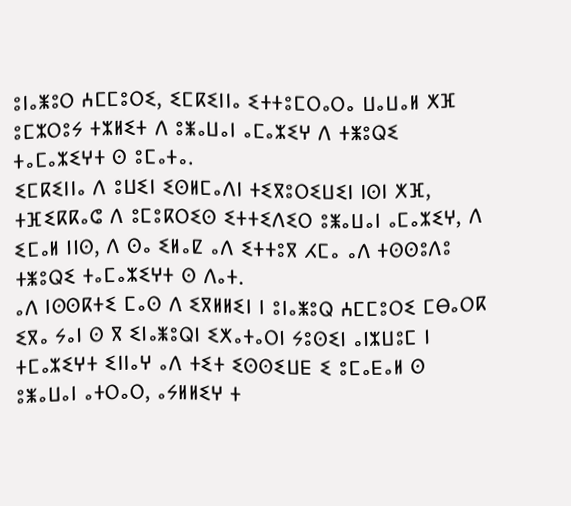ⵓⵏⴰⵥⵓⵔ ⵄⵎⵎⵓⵔⵉ, ⵉⵎⴽⵉⵏⵏⴰ ⵉⵜⵜⵓⵎⵔⴰⵔⴰ ⵡⴰⵡⴰⵍ ⵅⴼ ⵓⵎⵣⵔⵓⵢ ⵜⵣⵍⵉⵜ ⴷ ⵓⵥⴰⵡⴰⵏ ⴰⵎⴰⵣⵉⵖ ⴷ ⵜⵥⵓⵕⵉ ⵜⴰⵎⴰⵣⵉⵖⵜ ⵙ ⵓⵎⴰⵜⴰ.
ⵉⵎⴽⵉⵏⵏⴰ ⴷ ⵓⵡⵉⵏ ⵉⵙⵍⵎⴰⴷⵏ ⵜⵉⴳⵓⵔⵉⵡⵉⵏ ⵏⵙⵏ ⵅⴼ, ⵜⴼⵉⴽⴽⴰⵛ ⴷ ⵓⵎⵓⴽⵔⵉⵙ ⵉⵜⵜⵉⴷⵉⵔ ⵓⵥⴰⵡⴰⵏ ⴰⵎⴰⵣⵉⵖ, ⴷ ⵉⵎⴰⵍ ⵏⵏⵙ, ⴷ ⵙⴰ ⵉⵍⴰⵇ ⴰⴷ ⵉⵜⵜⵓⴳ ⵃⵎⴰ ⴰⴷ ⵜⵙⵙⵓⴷⵓ ⵜⵥⵓⵕⵉ ⵜⴰⵎⴰⵣⵉⵖⵜ ⵙ ⴷⴰⵜ.
ⴰⴷ ⵏⵙⵙⴽⵜⵉ ⵎⴰⵙ ⴷ ⵉⴳⵍⵍⵉⵏ ⵏ ⵓⵏⴰⵥⵓⵕ ⵄⵎⵎⵓⵔⵉ ⵎⴱⴰⵔⴽ ⵉⴳⴰ ⵢⴰⵏ ⵙ ⴳ ⵉⵏⴰⵥⵓⵕⵏ ⵉⵅⴰⵜⴰⵔⵏ ⵢⵓⵙⵉⵏ ⴰⵏⵣⵡⵓⵎ ⵏ ⵜⵎⴰⵣⵉⵖⵜ ⵉⵏⵏⴰⵖ ⴰⴷ ⵜⵉⵜ ⵉⵙⵙⵉⵡⴹ ⵉ ⵓⵎⴰⴹⴰⵍ ⵙ ⵓⵥⴰⵡⴰⵏ ⴰⵜⵔⴰⵔ, ⴰⵢⵍⵍⵉⵖ ⵜ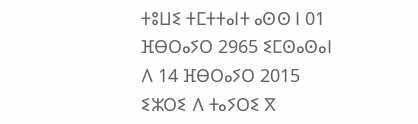ⵜⵓⵡⵉ ⵜⵎⵜⵜⴰⵏⵜ ⴰⵙⵙ ⵏ 01 ⴼⴱⵔⴰⵢⵔ 2965 ⵉⵎⵙⴰⵙⴰⵏ ⴷ 14 ⴼⴱⵔⴰⵢⵔ 2015 ⵉⵣⵔⵉ ⴷ ⵜⴰⵢⵔⵉ ⴳ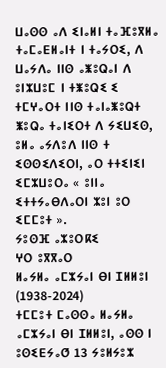ⵡⴰⵙⵙ ⴰⴷ ⵉⵏⴰⵍⵏ ⵜⴰⴼⵓⴳⵍⴰ ⵜⴰⵎⴰⴹⵍⴰⵏⵜ ⵏ ⵜⴰⵢⵔⵉ, ⴷ ⵡⴰⵢⴷⴰ ⵏⵏⵙ ⴰⵥⵓⵕⴰⵏ ⴷ ⵓⵏⵣⵡⵓⵎ ⵏ ⵜⵥⵓⵕⵉ ⵉ ⵜⵎⵖⴰⵔⵜ ⵏⵏⵙ ⵜⴰⵏⴰⵥⵓⵕⵜ ⵥⵓⵕⴰ ⵜⴰⵏⵉⵔⵜ ⴷ ⵢⵉⵡⵉⵙ, ⵓⵍⴰ ⴰⵢⴷⵓⴷ ⵏⵏⵙ ⵜ ⵉⵙⵙⵉⴷⵉⵔⵏ, ⴰⵔ ⵜⵜⵉⵏⵉⵏ ⵉⵎⵣⵡⵓⵔⴰ « ⵓⵏⵏⴰ ⵉⵜⵜⵢⴰⴱⴷⴰⵔⵏ ⵣⵓⵏ ⵓⵔ ⵉⵎⵎⵓⵜ ».
ⵢⵓⵙⴼ ⴰⵣⵓⵔⴽⵉ
ⵖⵔ ⵓⴳⴳⴰⵔ
ⵍⴰⵢⵍⴰ ⴰⵎⵣⵢⴰⵏ ⴱⵏ ⵊⵍⵍⵓⵏ (1938-2024)
ⵜⵎⵎⵓⵜ ⵎⴰⵙⵙⴰ ⵍⴰⵢⵍⴰ ⴰⵎⵣⵢⴰⵏ ⴱⵏ ⵊⵍⵍⵓⵏ, ⴰⵙⵙ ⵏ ⵓⵙⵉⴹⵢⴰⵚ 13 ⵢⵓⵍⵢⵓⵣ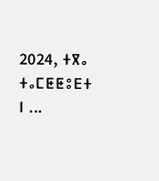2024, ⵜⴳⴰ ⵜⴰⵎⵟⵟⵓⴹⵜ ⵏ ...